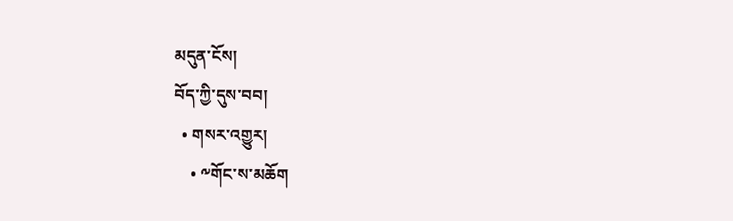མདུན་ངོས།
བོད་ཀྱི་དུས་བབ།
  • གསར་འགྱུར།
    • ༸གོང་ས་མཆོག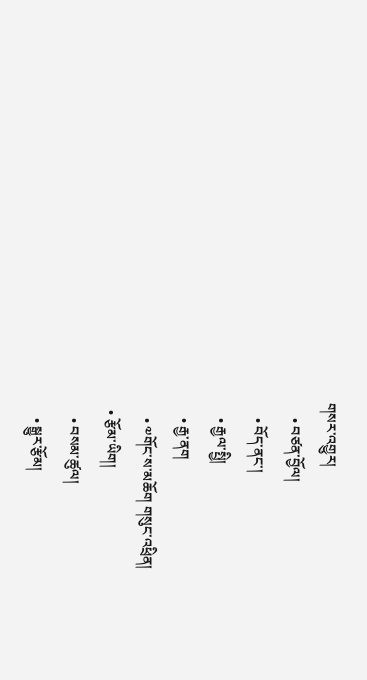གསར་འགྱུར།
    • བཙན་བྱོལ།
    • བོད་ནང་།
    • རྒྱལ་སྤྱི།
    • རྒྱ་ནག
    • ༧གོང་ས་མཆོག གསུང་འཕྲིན།
  • རྩོམ་ཡིག།
    • བསམ་ཚུལ།
    • སྒྱུར་རྩོམ།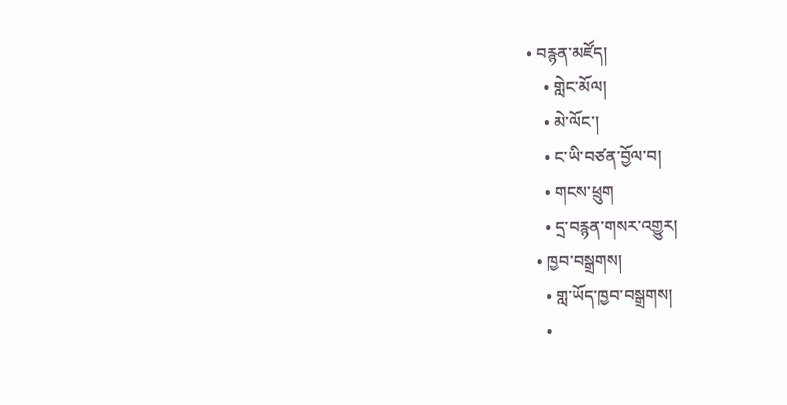• བརྙན་མཛོད།
    • གླེང་མོལ།
    • མེ་ལོང་།
    • ང་ཡི་བཙན་བྱོལ་བ།
    • གངས་ཕྲུག
    • དྲ་བརྙན་གསར་འགྱུར།
  • ཁྱབ་བསྒྲགས།
    • གླ་ཡོད་ཁྱབ་བསྒྲགས།
    •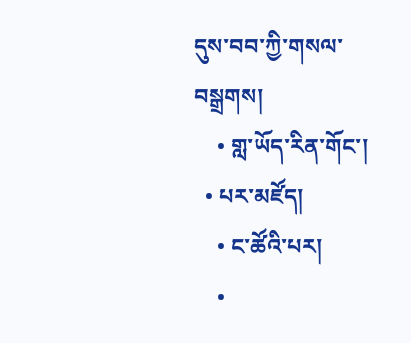དུས་བབ་ཀྱི་གསལ་བསྒྲགས།
    • གླ་ཡོད་རིན་གོང་།
  • པར་མཛོད།
    • ང་ཚོའི་པར།
    •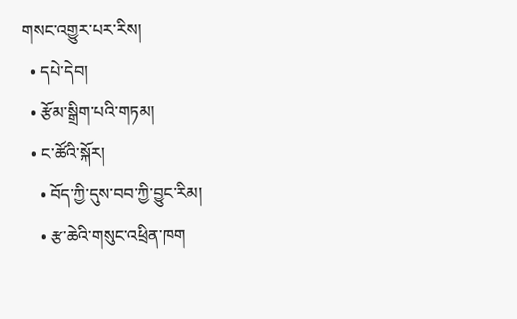གསང་འགྱུར་པར་རིས།
  • དཔེ་དེབ།
  • རྩོམ་སྒྲིག་པའི་གཏམ།
  • ང་ཚོའི་སྐོར།
    • བོད་ཀྱི་དུས་བབ་ཀྱི་བྱུང་རིམ།
    • རྩ་ཆེའི་གསུང་འཕྲིན་ཁག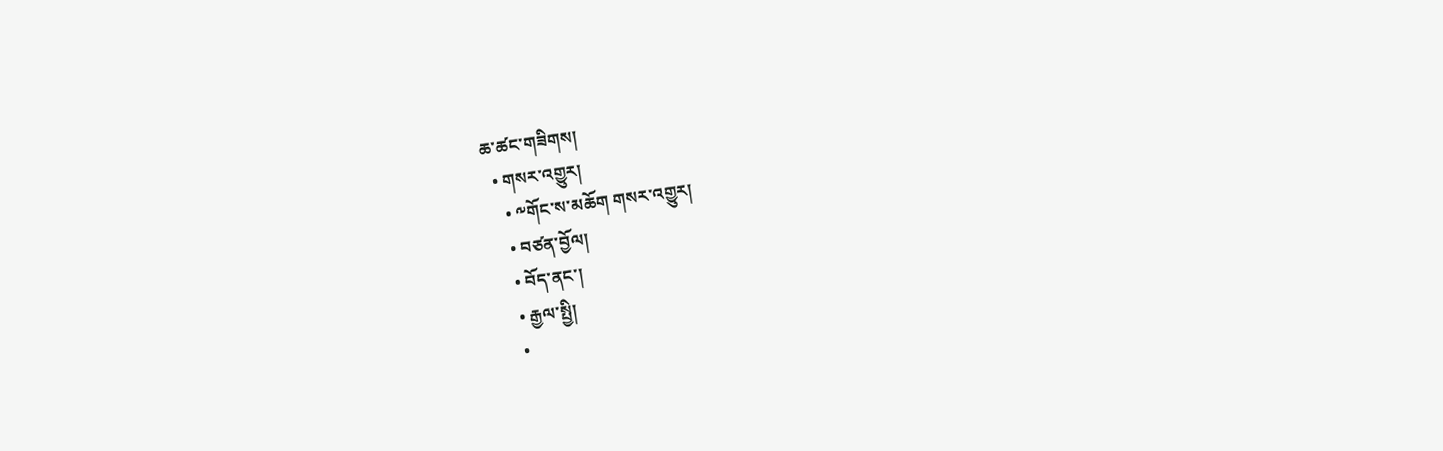ཆ་ཚང་གཟིགས།
  • གསར་འགྱུར།
    • ༸གོང་ས་མཆོག གསར་འགྱུར།
    • བཙན་བྱོལ།
    • བོད་ནང་།
    • རྒྱལ་སྤྱི།
    •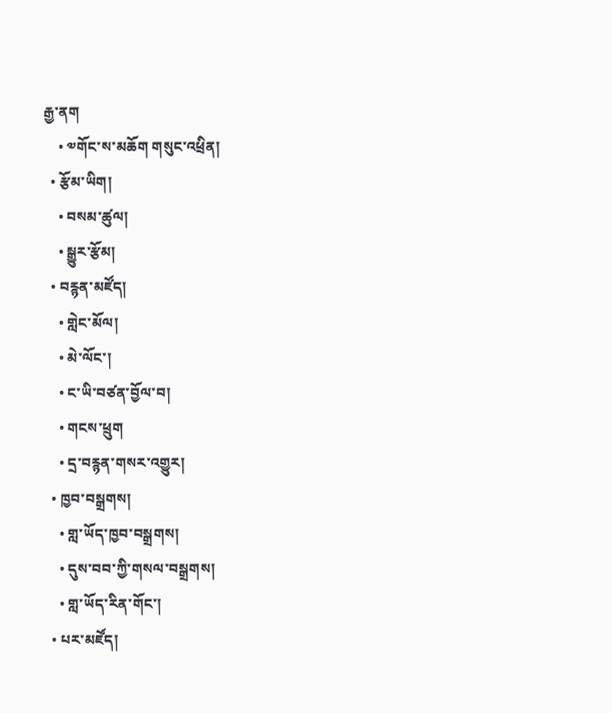རྒྱ་ནག
    • ༧གོང་ས་མཆོག གསུང་འཕྲིན།
  • རྩོམ་ཡིག།
    • བསམ་ཚུལ།
    • སྒྱུར་རྩོམ།
  • བརྙན་མཛོད།
    • གླེང་མོལ།
    • མེ་ལོང་།
    • ང་ཡི་བཙན་བྱོལ་བ།
    • གངས་ཕྲུག
    • དྲ་བརྙན་གསར་འགྱུར།
  • ཁྱབ་བསྒྲགས།
    • གླ་ཡོད་ཁྱབ་བསྒྲགས།
    • དུས་བབ་ཀྱི་གསལ་བསྒྲགས།
    • གླ་ཡོད་རིན་གོང་།
  • པར་མཛོད།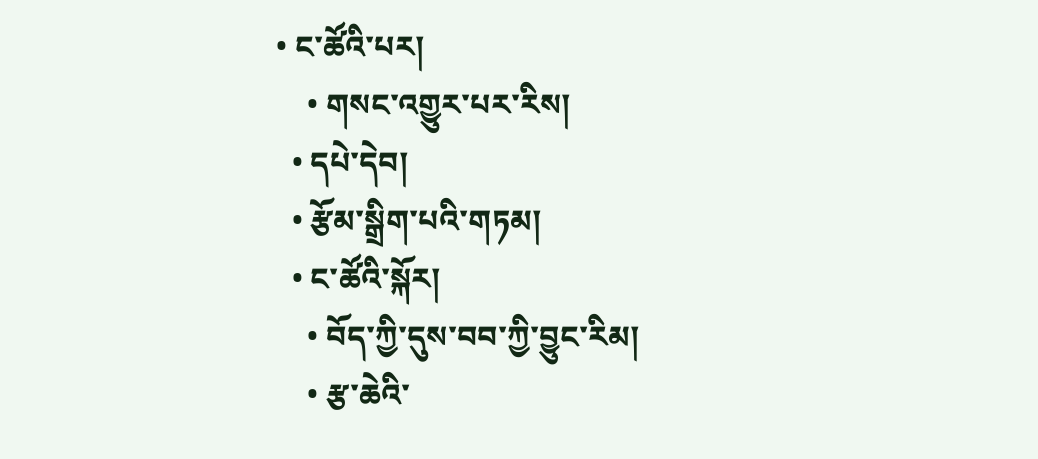• ང་ཚོའི་པར།
    • གསང་འགྱུར་པར་རིས།
  • དཔེ་དེབ།
  • རྩོམ་སྒྲིག་པའི་གཏམ།
  • ང་ཚོའི་སྐོར།
    • བོད་ཀྱི་དུས་བབ་ཀྱི་བྱུང་རིམ།
    • རྩ་ཆེའི་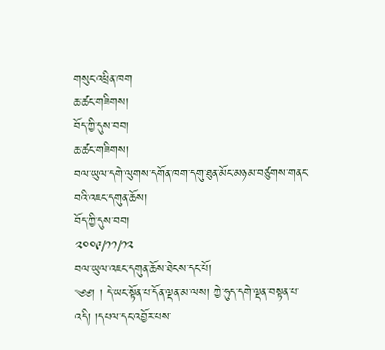གསུང་འཕྲིན་ཁག
ཆ་ཚང་གཟིགས།
བོད་ཀྱི་དུས་བབ།
ཆ་ཚང་གཟིགས།
བལ་ཡུལ་དགེ་ལུགས་དགོན་ཁག་དགུ་ཐུན་མོང་མཉམ་བཙུགས་གནང་བའི་འཇང་དགུན་ཆོས།
བོད་ཀྱི་དུས་བབ།
༢༠༠༩/༡༡/༡༢
བལ་ཡུལ་འཇང་དགུན་ཆོས་ཐེངས་དང་པོ།
༄༅། ། དེ་ཡང་སྟོན་པ་དོན་ལྡན་མ་ལས། ཀྱེ་ཧུད་དགེ་ལྡན་བསྟན་པ་འདི། །དཔལ་དང་འབྱོར་པས་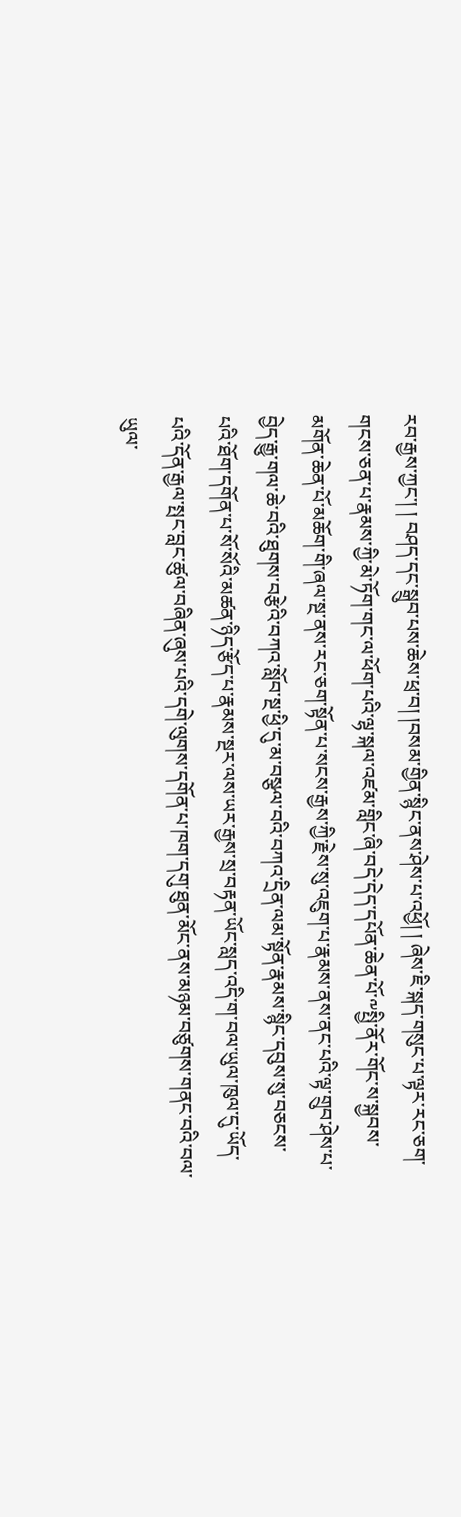རབ་རྒྱས་ཀྱང་། ། བཤད་དང་སྒྲུབ་པས་ཆེས་ཕྲ་བ། །བསམ་གྱིན་སྙིང་ནས་ཤེས་པ་འཕྱོ། ། ཞེས་ཇི་སྐད་གསུང་པ་ལྟར་རང་ཅག་གངས་ཅན་པ་རྣམས་ཀྱི་མེ་ཏོག་གང་ལ་ཕོག་པའི་ལྷ་སྐལ་འཛམ་གླིང་ཞི་བདེ་དེད་དཔོན་ཆེན་པོ་༸སྤྱི་ནོར་གོང་ས་སྐྱབས་མགོན་ཆེན་པོ་མཆོག་གི་ཞལ་སྔ་ནས་རང་ཅག་སྟོན་པ་སངས་རྒྱས་ཀྱི་རྗེས་སུ་འཇུག་པ་རྣམས་ནས་ནང་པའི་ལྟ་གྲུབ་ཤེས་པ་བྱེད་རྒྱུ་གལ་ཆེ་བའི་ཐུགས་བརྩེའི་བཀའ་སློབ་སྔ་ཕྱི་དུ་མ་བསྩལ་བའི་བཀའ་དྲིན་ལམ་སྟོན་རྣམས་སྙིང་དབུས་སུ་བཅངས་པའི་ཐོག་དགོན་པ་སོ་སོའི་མཚན་ཉིད་རྩོད་པ་རྣམས་སྔར་ལས་ཡར་རྒྱས་སྲ་བརྟན་ཡོང་སླད་འདི་ག་བལ་ཡུལ་ཁུལ་དུ་ཡོད་པའི་དོན་རྒྱལ་སྤང་བླང་ཚུལ་བཞིན་ཞུས་པའི་དགེ་ལུགས་དགོན་པ་ཁག་དགུ་ཐུན་མོང་ནས་མཉམ་བཙུགས་གནང་བའི་བལ་ཡུལ་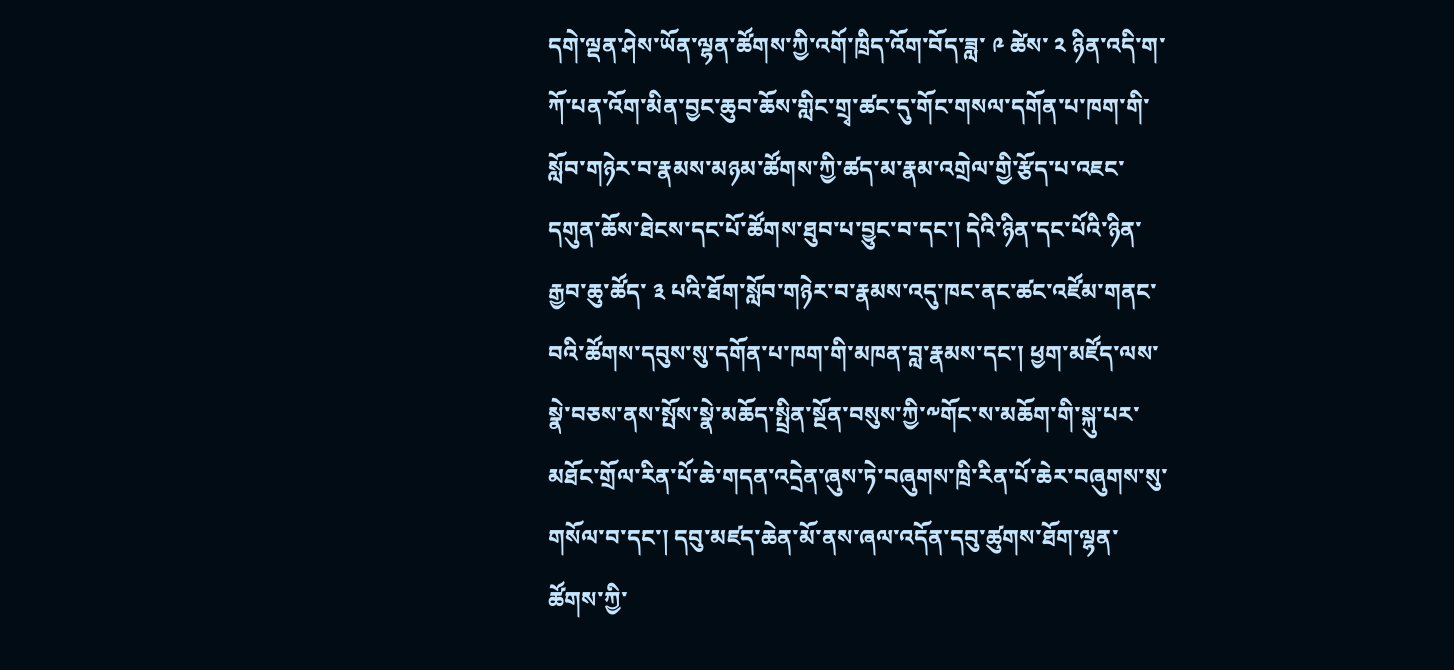དགེ་ལྡན་ཤེས་ཡོན་ལྷན་ཚོགས་ཀྱི་འགོ་ཁྲིད་འོག་བོད་ཟླ་ ༩ ཚེས་ ༢ ཉིན་འདི་ག་ཀོ་པན་འོག་མིན་བྱང་ཆུབ་ཆོས་གླིང་གྲྭ་ཚང་དུ་གོང་གསལ་དགོན་པ་ཁག་གི་སློབ་གཉེར་བ་རྣམས་མཉམ་ཚོགས་ཀྱི་ཚད་མ་རྣམ་འགྲེལ་གྱི་རྩོད་པ་འཇང་དགུན་ཆོས་ཐེངས་དང་པོ་ཚོགས་ཐུབ་པ་བྱུང་བ་དང་། དེའི་ཉིན་དང་པོའི་ཉིན་རྒྱབ་ཆུ་ཚོད་ ༣ པའི་ཐོག་སློབ་གཉེར་བ་རྣམས་འདུ་ཁང་ནང་ཚང་འཛོམ་གནང་བའི་ཚོགས་དབུས་སུ་དགོན་པ་ཁག་གི་མཁན་བླ་རྣམས་དང་། ཕྱག་མཛོད་ལས་སྣེ་བཅས་ནས་སྤོས་སྣེ་མཆོད་སྤྲིན་སྔོན་བསུས་ཀྱི་༸གོང་ས་མཆོག་གི་སྐུ་པར་མཐོང་གྲོལ་རིན་པོ་ཆེ་གདན་འདྲེན་ཞུས་ཏེ་བཞུགས་ཁྲི་རིན་པོ་ཆེར་བཞུགས་སུ་གསོལ་བ་དང་། དབུ་མཛད་ཆེན་མོ་ནས་ཞལ་འདོན་དབུ་ཚུགས་ཐོག་ལྷན་ཚོགས་ཀྱི་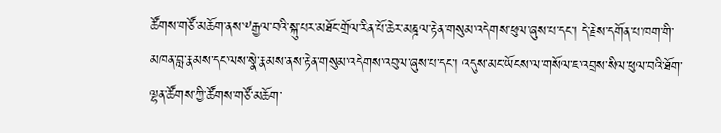ཚོགས་གཙོ་མཆོག་ནས་༸རྒྱལ་བའི་སྐུ་པར་མཐོང་གྲོལ་རིན་པོ་ཆེར་མཎྜལ་རྟེན་གསུམ་འདེགས་ཕུལ་ཞུས་པ་དང་། དེ་རྗེས་དགོན་པ་ཁག་གི་མཁན་བླ་རྣམས་དང་ལས་སྣེ་རྣམས་ནས་རྟེན་གསུམ་འདེགས་འབུལ་ཞུས་པ་དང་། འདུས་མང་ཡོངས་ལ་གསོལ་ཇ་འབྲས་སིལ་ཕུལ་བའི་ཐོག་ལྷན་ཚོགས་ཀྱི་ཚོགས་གཙོ་མཆོག་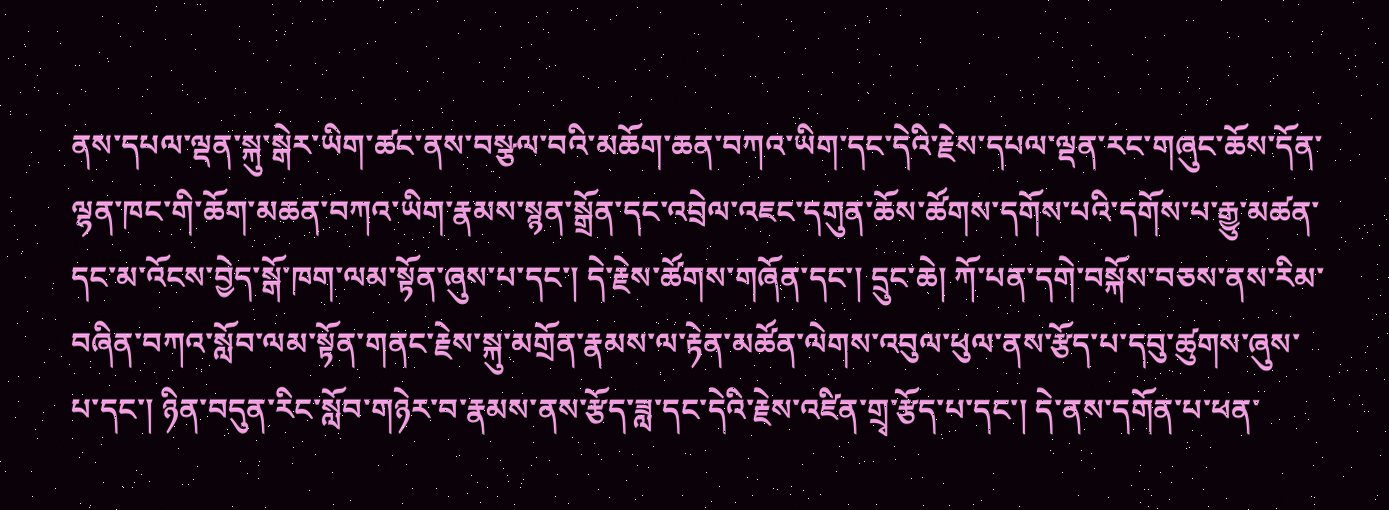ནས་དཔལ་ལྡན་སྐུ་སྒེར་ཡིག་ཚང་ནས་བསྩལ་བའི་མཆོག་ཆན་བཀའ་ཡིག་དང་དེའི་རྗེས་དཔལ་ལྡན་རང་གཞུང་ཆོས་དོན་ལྷན་ཁང་གི་ཆོག་མཆན་བཀའ་ཡིག་རྣམས་སྙན་སྒྲོན་དང་འབྲེལ་འཇང་དགུན་ཆོས་ཚོགས་དགོས་པའི་དགོས་པ་རྒྱུ་མཚན་དང་མ་འོངས་བྱེད་སྒོ་ཁག་ལམ་སྟོན་ཞུས་པ་དང་། དེ་རྗེས་ཚོགས་གཞོན་དང་། དྲུང་ཆེ། ཀོ་པན་དགེ་བསྐོས་བཅས་ནས་རིམ་བཞིན་བཀའ་སློབ་ལམ་སྟོན་གནང་རྗེས་སྐུ་མགྲོན་རྣམས་ལ་རྟེན་མཚོན་ལེགས་འབུལ་ཕུལ་ནས་རྩོད་པ་དབུ་ཚུགས་ཞུས་པ་དང་། ཉིན་བདུན་རིང་སློབ་གཉེར་བ་རྣམས་ནས་རྩོད་ཟླ་དང་དེའི་རྗེས་འཛིན་གྲྭ་རྩོད་པ་དང་། དེ་ནས་དགོན་པ་ཕན་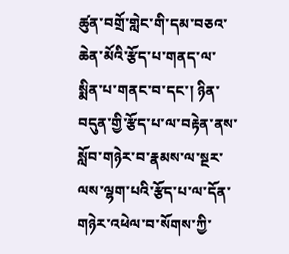ཚུན་བགྲོ་གླེང་གི་དམ་བཅའ་ཆེན་མོའི་རྩོད་པ་གནད་ལ་སྨིན་པ་གནང་བ་དང་། ཉིན་བདུན་གྱི་རྩོད་པ་ལ་བརྟེན་ནས་སློབ་གཉེར་བ་རྣམས་ལ་སྔར་ལས་ལྷག་པའི་རྩོད་པ་ལ་དོན་གཉེར་འཕེལ་བ་སོགས་ཀྱི་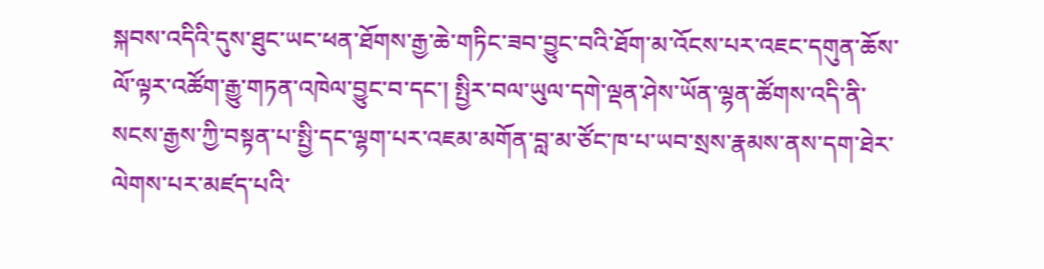སྐབས་འདིའི་དུས་ཐུང་ཡང་ཕན་ཐོགས་རྒྱ་ཆེ་གཏིང་ཟབ་བྱུང་བའི་ཐོག་མ་འོངས་པར་འཇང་དགུན་ཆོས་ལོ་ལྟར་འཚོག་རྒྱུ་གཏན་འཁེལ་བྱུང་བ་དང་། སྤྱིར་བལ་ཡུལ་དགེ་ལྡན་ཤེས་ཡོན་ལྷན་ཚོགས་འདི་ནི་སངས་རྒྱས་ཀྱི་བསྟན་པ་སྤྱི་དང་ལྷག་པར་འཇམ་མགོན་བླ་མ་ཙོང་ཁ་པ་ཡབ་སྲས་རྣམས་ནས་དག་ཐེར་ལེགས་པར་མཛད་པའི་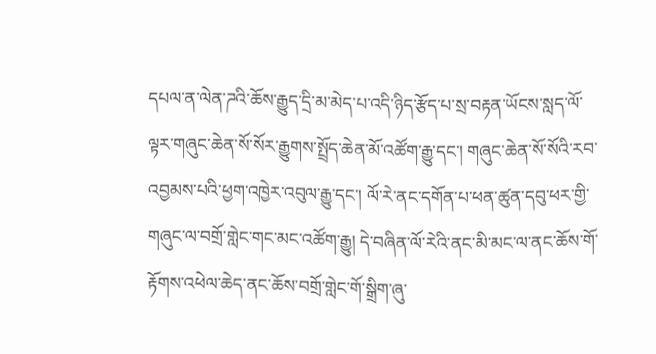དཔལ་ན་ལེན་ཌའི་ཆོས་རྒྱུད་དྲི་མ་མེད་པ་འདི་ཉིད་རྩོད་པ་སྲ་བརྟན་ཡོངས་སླད་ལོ་ལྟར་གཞུང་ཆེན་སོ་སོར་རྒྱུགས་སྤྲོད་ཆེན་མོ་འཚོག་རྒྱུ་དང་། གཞུང་ཆེན་སོ་སོའི་རབ་འབྱམས་པའི་ཕྱག་འཁྱེར་འབུལ་རྒྱུ་དང་། ལོ་རེ་ནང་དགོན་པ་ཕན་ཚུན་དབུ་ཕར་གྱི་གཞུང་ལ་བགྲོ་གླེང་གང་མང་འཚོག་རྒྱུ། དེ་བཞིན་ལོ་རེའི་ནང་མི་མང་ལ་ནང་ཆོས་གོ་རྟོགས་འཕེལ་ཆེད་ནང་ཆོས་བགྲོ་གླེང་གོ་སྒྲིག་ཞུ་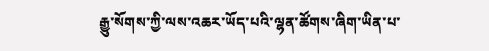རྒྱུ་སོགས་ཀྱི་ལས་འཆར་ཡོད་པའི་ལྷན་ཚོགས་ཞིག་ཡིན་པ་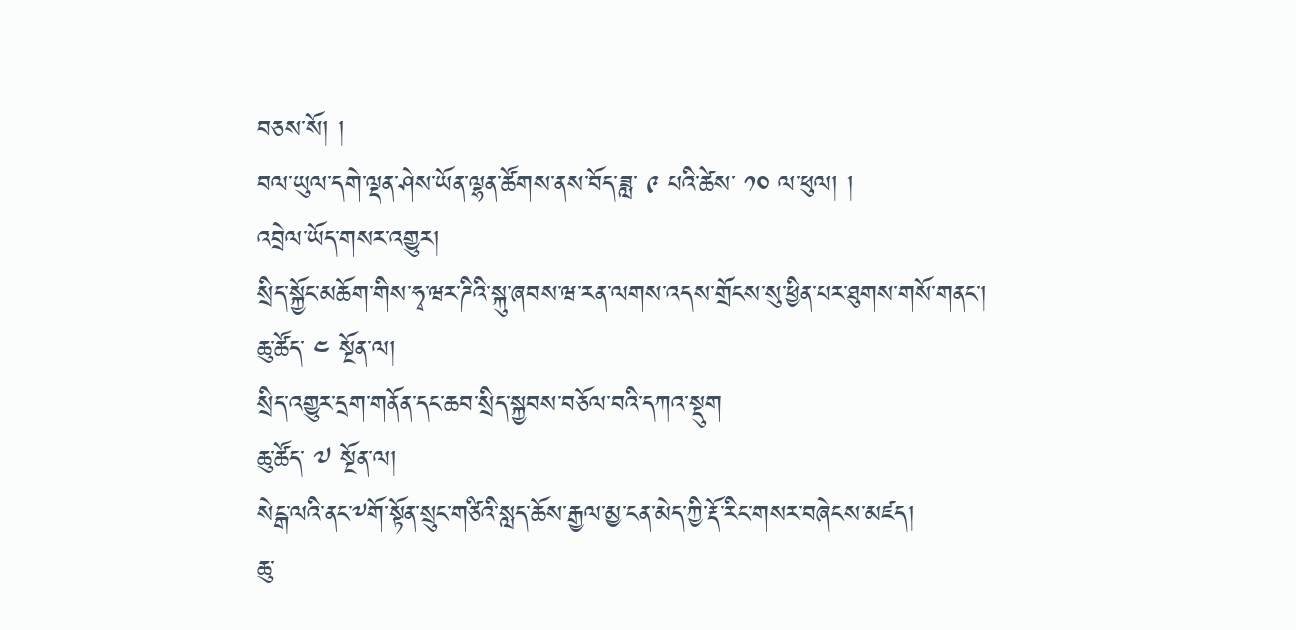བཅས་སོ། །
བལ་ཡུལ་དགེ་ལྡན་ཤེས་ཡོན་ལྷན་ཚོགས་ནས་བོད་ཟླ་ ༩ པའི་ཚེས་ ༡༠ ལ་ཕུལ། །
འབྲེལ་ཡོད་གསར་འགྱུར།
སྲིད་སྐྱོང་མཆོག་གིས་ཧྭ་ཝར་ཌིའི་སྐུ་ཞབས་ཝ་རན་ལགས་འདས་གྲོངས་སུ་ཕྱིན་པར་ཐུགས་གསོ་གནང་།
ཆུ་ཚོད་ ༤ སྔོན་ལ།
སྲིད་འགྱུར་དྲག་གནོན་དང་ཆབ་སྲིད་སྐྱབས་བཅོལ་བའི་དཀའ་སྡུག
ཆུ་ཚོད་ ༧ སྔོན་ལ།
སེངྒ་ལའི་ནང་༸གོ་སྟོན་སྲུང་གཙིའི་སླད་ཆོས་རྒྱལ་མྱ་ངན་མེད་ཀྱི་རྡོ་རིང་གསར་བཞེངས་མཛད།
ཆུ་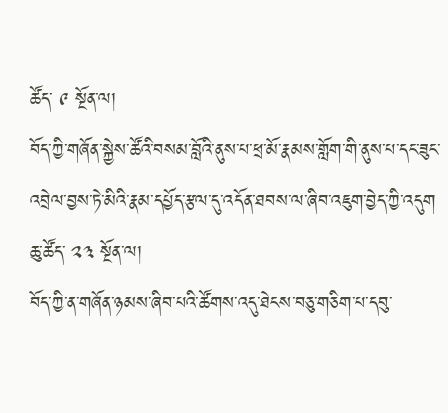ཚོད་ ༩ སྔོན་ལ།
བོད་ཀྱི་གཞོན་སྐྱེས་ཚོའི་བསམ་བློའི་ནུས་པ་ཕྲ་མོ་རྣམས་གློག་གི་ནུས་པ་དང་ཟུང་འབྲེལ་བྱས་ཏེ་མིའི་རྣམ་དཔྱོད་རྩལ་དུ་འདོན་ཐབས་ལ་ཞིབ་འཇུག་བྱེད་ཀྱི་འདུག
ཆུ་ཚོད་ ༢༣ སྔོན་ལ།
བོད་ཀྱི་ན་གཞོན་ཉམས་ཞིབ་པའི་ཚོགས་འདུ་ཐེངས་བཅུ་གཅིག་པ་དབུ་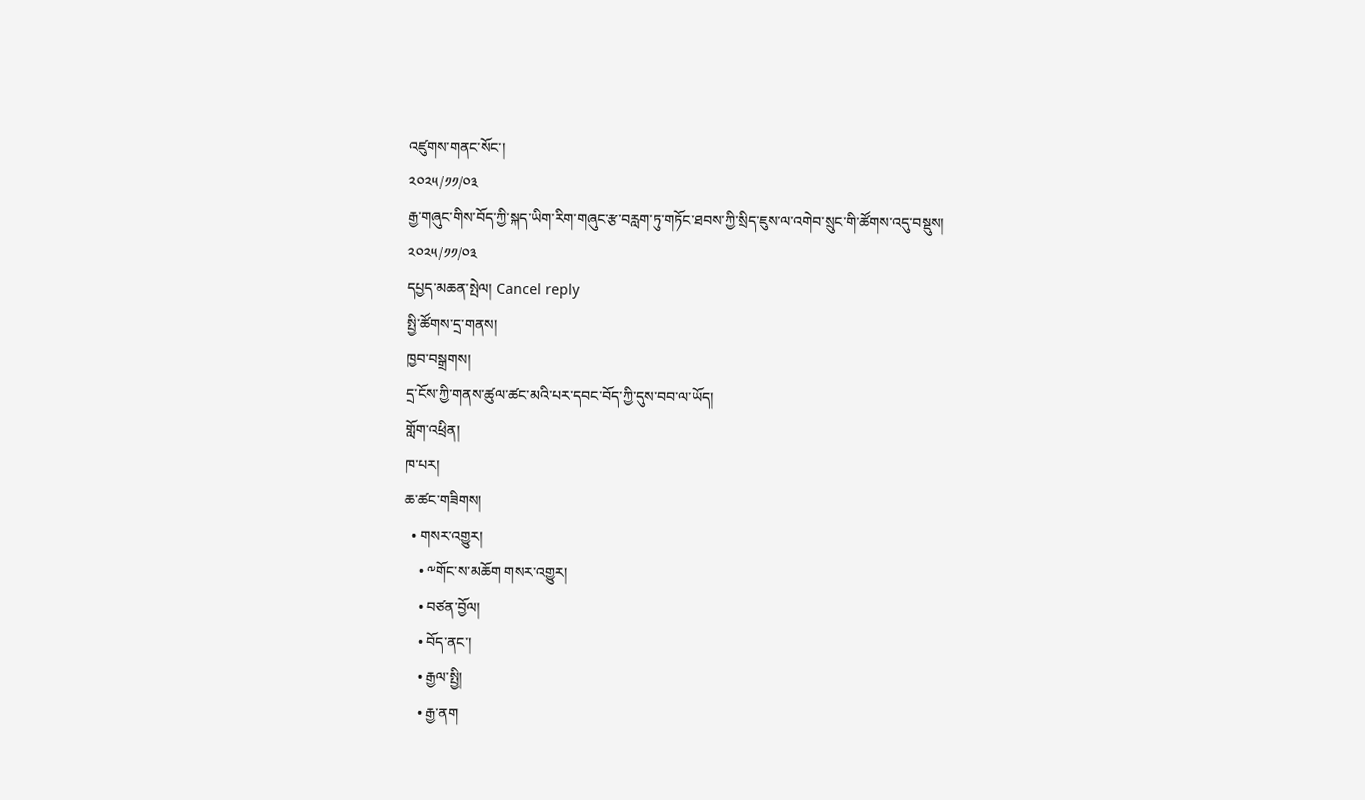འཛུགས་གནང་སོང་།
༢༠༢༥/༡༡/༠༣
རྒྱ་གཞུང་གིས་བོད་ཀྱི་སྐད་ཡིག་རིག་གཞུང་རྩ་བརླག་ཏུ་གཏོང་ཐབས་ཀྱི་སྲིད་ཇུས་ལ་འགེབ་སྲུང་གི་ཚོགས་འདུ་བསྡུས།
༢༠༢༥/༡༡/༠༣
དཔྱད་མཆན་སྤེལ། Cancel reply
སྤྱི་ཚོགས་དྲ་གནས།
ཁྱབ་བསྒྲགས།
དྲ་ངོས་ཀྱི་གནས་ཚུལ་ཚང་མའི་པར་དབང་བོད་ཀྱི་དུས་བབ་ལ་ཡོད།
གློག་འཕྲིན།
ཁ་པར།
ཆ་ཚང་གཟིགས།
  • གསར་འགྱུར།
    • ༸གོང་ས་མཆོག གསར་འགྱུར།
    • བཙན་བྱོལ།
    • བོད་ནང་།
    • རྒྱལ་སྤྱི།
    • རྒྱ་ནག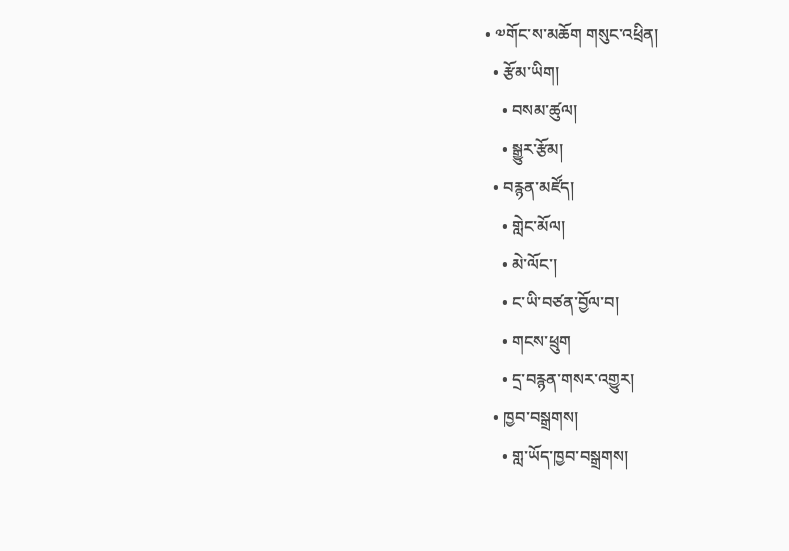• ༧གོང་ས་མཆོག གསུང་འཕྲིན།
  • རྩོམ་ཡིག།
    • བསམ་ཚུལ།
    • སྒྱུར་རྩོམ།
  • བརྙན་མཛོད།
    • གླེང་མོལ།
    • མེ་ལོང་།
    • ང་ཡི་བཙན་བྱོལ་བ།
    • གངས་ཕྲུག
    • དྲ་བརྙན་གསར་འགྱུར།
  • ཁྱབ་བསྒྲགས།
    • གླ་ཡོད་ཁྱབ་བསྒྲགས།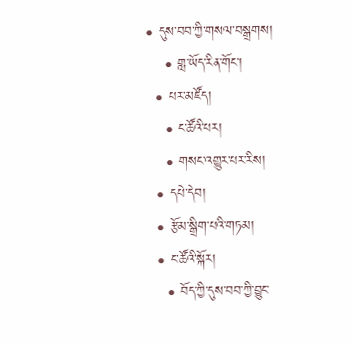• དུས་བབ་ཀྱི་གསལ་བསྒྲགས།
    • གླ་ཡོད་རིན་གོང་།
  • པར་མཛོད།
    • ང་ཚོའི་པར།
    • གསང་འགྱུར་པར་རིས།
  • དཔེ་དེབ།
  • རྩོམ་སྒྲིག་པའི་གཏམ།
  • ང་ཚོའི་སྐོར།
    • བོད་ཀྱི་དུས་བབ་ཀྱི་བྱུང་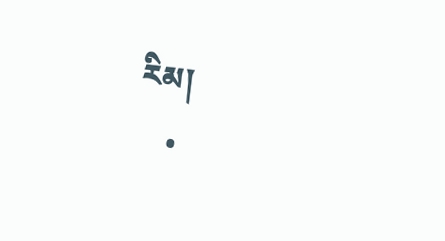རིམ།
    •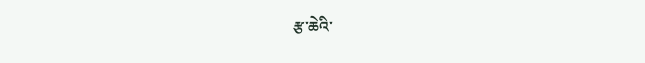རྩ་ཆེའི་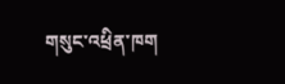གསུང་འཕྲིན་ཁག